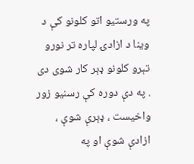په ورستيو اتو كلونو كې د وينا د ازادۍ لپاره تر نورو تېرو كلونو ډېر كار شوى دى . په دې دوره كې رسنيو زور واخيست ، ډېرې شوې ، ازادې شوې او په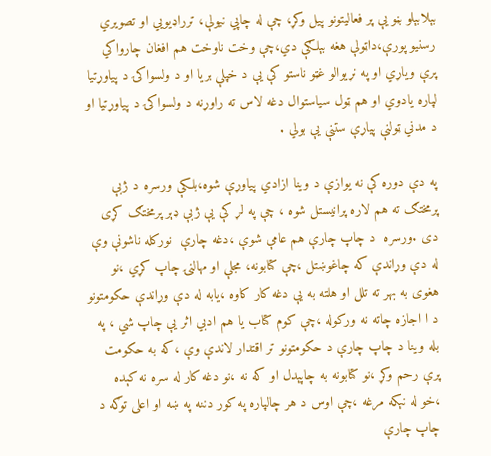بېلابېلو بڼو يې پر فعاليتونو پيل وكړ، چې له چاپي نيولې، ترراډيويي او تصويري رسنيو پورې،داټولې هغه بېلګې دي،چې وخت ناوخت هم افغان چارواكي پرې وياړي او په نړيوالو غټو ناستو كې يې د خپلې بريا او د ولسواكۍ د پياوړتيا لپاره يادوي او هم ټول سياستوال دغه لاس ته راوړنه د ولسواكۍ د پياوړتيا او د مدني ټولنې پياړې ستنې يې بولي .

په دې دوره كې نه يوازې د وينا ازادي پياوړې شوه،بلكې ورسره د ژبې پرمختګ ته هم لاره پرانيستل شوه ، چې په لړ كې يې ژبې ډېر پرمختګ كړى دى .ورسره  د چاپ چارې هم عامې شوې ،دغه چارې  نوركله ناشونې وې له دې وړاندې كه چاغوښتل ،چې كتابونه، مجلې او مهالنۍ چاپ كړي ،نو هغوى به بهر ته تلل او هلته به يې دغه كار كاوه ،يابه له دې وړاندې حكومتونو د ا اجازه چاته نه وركوله ،چې كوم كتاب يا هم ادبي اثر يې چاپ شي ، په بله وينا د چاپ چارې د حكومتونو تر اقتدار لاندې وې ،كه به حكومت پرې رحم وكړ ،نو كتابونه به چاپېدل او كه نه ،نو دغه كار له سره نه كېده ،خو له نېكه مرغه ،چې اوس د هر چالپاره په كور دننه په ښه او اعلى توګه د چاپ چارې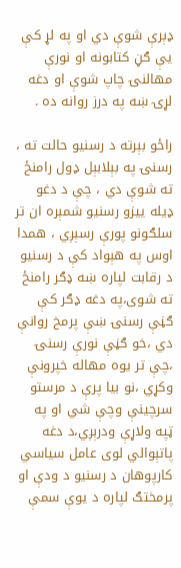ډېرې شوې دي او په لړ كې يې ګڼ كتابونه او نورې مهالنۍ چاپ شوې او دغه لړۍ ښه په درز روانه ده .

راځو بېرته د رسنيو حالت ته ، رسنۍ په بېلابېل ډول رامنځ ته شوې دي ، چې د دغو ډيله ييزو رسنيو شمېره ان تر سلګونو پورې رسېږي ، همدا اوس په هېواد كې د رسنيو د رقابت لپاره ښه ډګر رامنځ ته شوى،په دغه ډګر كې ګڼې رسنۍ ښې پرمخ روانې دي ،خو ګڼې نورې رسنۍ ،چې تر يوه مهاله خپرونې وكړي ،نو بيا پرې د مرستو سرچينې وچې شي او په ټپه ولاړې ودرېږي،د دغه پاتېوالي لوى عامل سياسي كارپوهان د رسنيو د ودې او پرمختګ لپاره د يوې سمې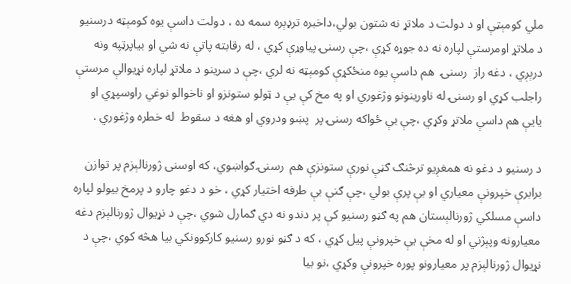ملي كومېټې او د دولت د ملاتړ نه شتون بولي،داخبره ترډېره سمه ده ، دولت داسې يوه كومېټه درسنيو د ملاتړ اومرستې لپاره نه ده جوړه كړې ،چې رسنۍ پياوړې كړي ، له رقابته پاتې نه شي او بياپرټپه ونه درېږي ، دغه راز  رسنۍ  هم داسې يوه منځكړې كومېټه نه لري ،چې د سرينو د ملاتړ لپاره نړيوالې مرستې راجلب كړي او رسنۍ له ناورينونو وژغوري او په مخ كې يې د ټولو ستونزو او ناخوالو نوغي راوسپړي او يايې هم داسې ملاتړ وكړي ،چې بې ځواكه رسنۍ پر  پښو ودروي او هغه د سقوط  له خطره وژغوري .

د رسنيو د دغو نه همغږيو ترڅنګ ګڼې نورې ستونزې هم  رسنۍ ګواښوي، كه اوسنى ژورنالېزم پر توازن برابرې خپرونې معياري او بې پرې بولي ،چې ګنې بې طرفه اختيار كړي ، خو د دغو چارو د پرمخ بيولو لپاره داسې مسلكي ژورنالېستان هم په ګڼو رسنيو كې پر دندو نه دي ګمارل شوي ،چې د نړيوال ژورنالېزم دغه معيارونه وپېژني او له مخې يې خپرونې پيل كړي ، كه د ګڼو نورو رسنيو كاركوونكي بيا هڅه كوي ،چې د نړيوال ژورنالېزم پر معيارونو پوره خپرونې وكړي ،نو بيا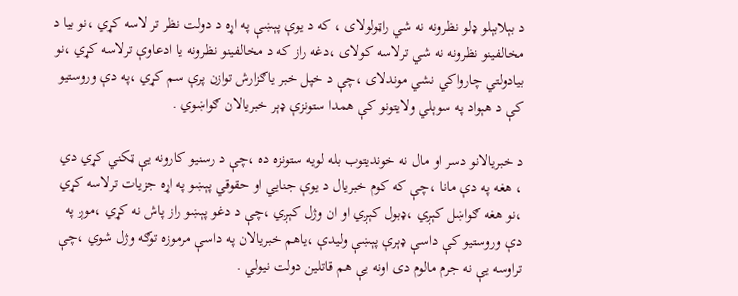د بېلابېلو ډلو نظرونه نه شي راټولولاى ، كه د يوې پېښې په اړه د دولت نظر تر لاسه كړي ،نو بيا د مخالفينو نظرونه نه شي ترلاسه كولاى ،دغه راز كه د مخالفينو نظرونه يا ادعاوې ترلاسه كړي ،نو بيادولتي چارواكي نشي موندلاى ،چې د خپل خبر ياګزارش توازن پرې سم كړي ،په دې وروستيو كې د هېواد په سوېلي ولايتونو كې همدا ستونزې ډېر خبريالان ګواښوي .

د خبريالانو دسر او مال نه خونديتوب بله لويه ستونزه ده ،چې د رسنيو كارونه يې ټكني كړي دي ، هغه په دې مانا ،چې كه كوم خبريال د يوې جنايي او حقوقي پېښو په اړه جزيات ترلاسه كړي ،نو هغه ګواښل كېږي ،ډبول كېږي او ان وژل كېږي ،چې د دغو پېښو راز پاش نه كړي ،موږ په دې وروستيو كې داسې ډېرې پېښې وليدې ،ياهم خبريالان په داسې مرموزه توګه وژل شوي ،چې تراوسه يې نه جرم مالوم دى اونه يې هم قاتلين دولت نيولي .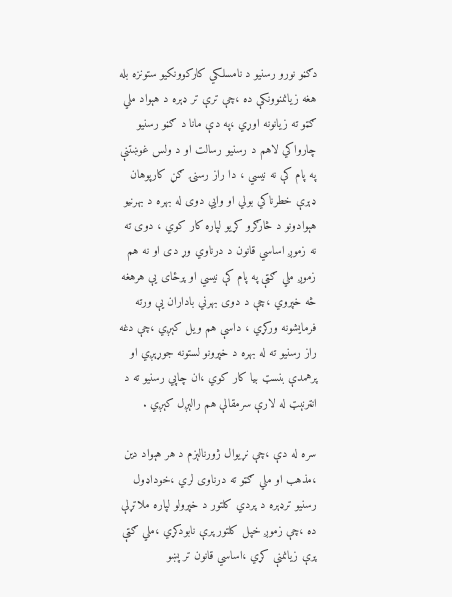دګڼو نورو رسنيو د نامسلكي كاركوونكيو ستونزه بله هغه زيانمنوونكې ده ،چې ترې تر ډېره د هېواد ملي ګټو ته زيانونه اوړي ،په دې مانا د ګڼو رسنيو چارواكي لاهم د رسنيو رسالت او د ولس غوښتنې په پام كې نه نيسي ، دا راز رسنۍ ګڼ كارپوهان ډېرې خطرناكي بولي او وايي دوى له بهره د بهرنيو هېوادونو د څارګرو كړيو لپاره كار كوي ، دوى ته نه زموږ اساسي قانون د درناوي وړ دى او نه هم زموږ ملي ګټې په پام كې نيسي او پرځاى يې هرهغه څه خپروي ،چې د دوى بهرني باداران يې ورته فرمايشونه وركړي ، داسې هم ويل كېږي ،چې دغه راز رسنيو ته له بهره د خپرونو لستونه جوړېږي او پرهمدې بنسټ بيا كار كوي ،ان چاپي رسنيو ته د انټرنېټ له لارې سرمقالې هم رالېږل كېږي .

سره له دې ،چې نړيوال ژورنالېزم د هر هېواد دين ،مذهب او ملي ګټو ته درناوى لري ،خوداډول رسنيو ترډېره د پردي كلتور د خپرولو لپاره ملاتړلې ده ،چې زموږ خپل كلتور پرې نابودكړي ،ملي ګټې پرې زيانمنې كړي ،اساسي قانون تر پښو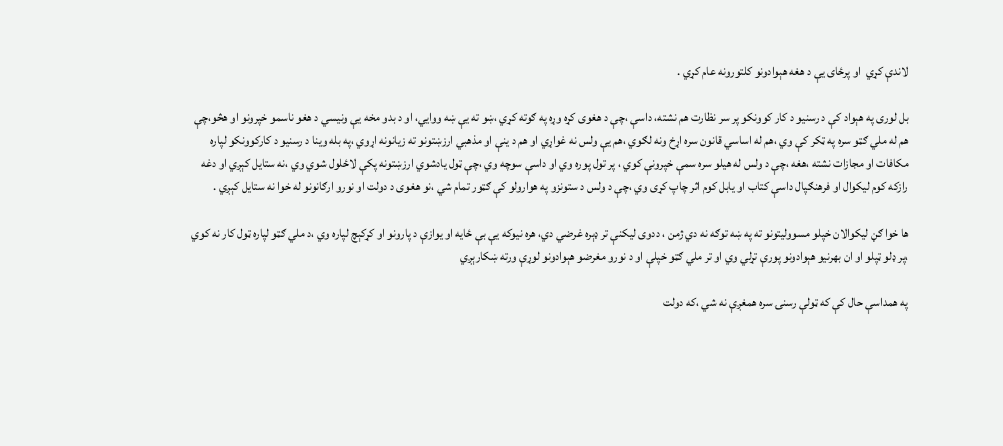لاندې كړي  او پرځاى يې د هغه هېوادونو كلتورونه عام كړي .

بل لورى په هېواد كې د رسنيو د كار كوونكو پر سر نظارت هم نشته، داسې ،چې د هغوى كړه وړه په ګوته كړي ،ښو ته يې ښه ووايي، او د بدو مخه يې ونيسي د هغو ناسمو خپرونو او هڅو،چې هم له ملي ګټو سره په ټكر كې وي ،هم له اساسي قانون سره اړخ ونه لګوي ،هم يې ولس نه غواړي او هم د ينې او مذهبي ارزښتونو ته زيانونه اړوي ،په بله وينا د رسنيو د كاركوونكو لپاره مكافات او مجازات نشته ،هغه ،چې د ولس له هيلو سره سمې خپرونې كوي ، پر تول پوره وي او داسې سوچه وي ،چې ټول يادشوي ارزښتونه پكې لاځلول شوي وي ،نه ستايل كېږي او دغه رازكه كوم ليكوال او فرهنګپال داسې كتاب او يابل كوم اثر چاپ كړى وي ،چې د ولس د ستونزو په هوارولو كې ګټور تمام شي ،نو هغوى د دولت او نورو ارګانونو له خوا نه ستايل كېږي .

ها خوا ګڼ ليكوالان خپلو مسووليتونو ته په ښه توګه نه دي ژمن ، ددوى ليكنې تر ډېره غرضي دي، هره نيوكه يې بې ځايه او يوازې د پارونو او كړكېچ لپاره وي ،د ملي ګټو لپاره ټول كار نه كوي ،پر ډلو ټپلو او ان بهرنيو هېوادونو پورې تړلي وي او تر ملي ګټو خپلې او د نورو مغرضو هېوادونو لوړې ورته ښكارېږي

په همداسې حال كې كه ټولې رسنۍ سره همغږې نه شي ،كه دولت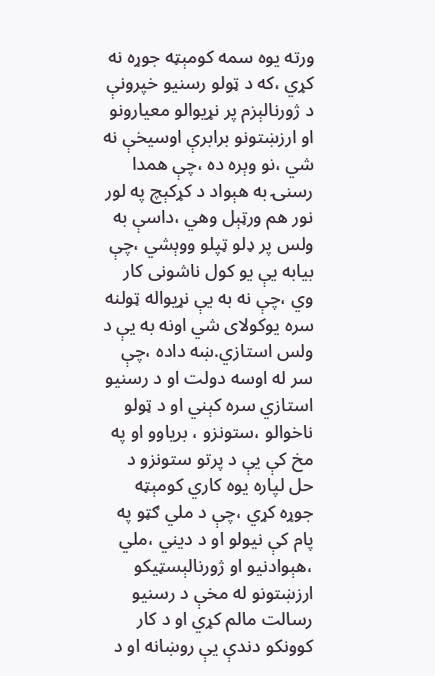ورته يوه سمه كومېټه جوړه نه كړي ،كه د ټولو رسنيو خپرونې د ژورنالېزم پر نړيوالو معيارونو او ارزښتونو برابرې اوسيخې نه شي ،نو وېره ده ،چې همدا رسنۍ به هېواد د كړكېچ په لور نور هم ورټېل وهي ،داسې به  ولس پر ډلو ټپلو ووېشي ،چې بيابه يې يو كول ناشونى كار وي ،چې نه به يې نړيواله ټولنه سره يوكولاى شي اونه به يې د ولس استازي.ښه داده ،چې سر له اوسه دولت او د رسنيو استازي سره كېني او د ټولو ناخوالو ،ستونزو ، برياوو او په مخ كې يې د پرتو ستونزو د حل لپاره يوه كاري كومېټه جوړه كړي ،چې د ملي ګټو په پام كې نيولو او د ديني ،ملي ،هېوادنيو او ژورنالېسټيكو ارزښتونو له مخې د رسنيو رسالت مالم كړي او د كار كوونكو دندې يې روښانه او د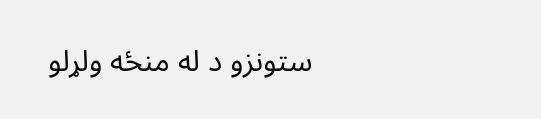ستونزو د له منځه ولړلو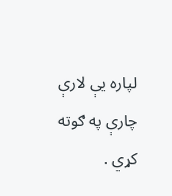لپاره يې لارې چارې په ګوته كړي .